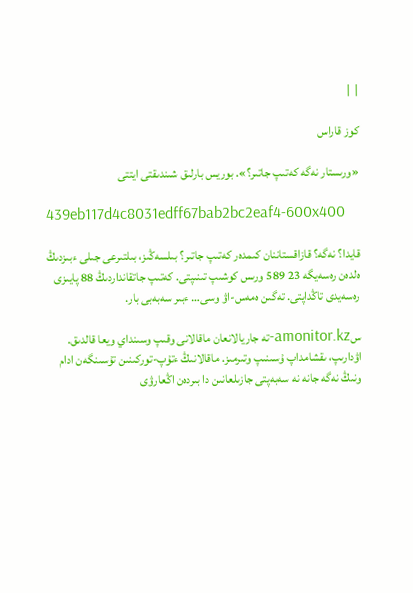|  |

كوز قاراس

«ورىستار نەگە كەتىپ جاتىر؟». بوريس بارلىق شىندىقتى ايتتى

439eb117d4c8031edff67bab2bc2eaf4-600x400

قايدا؟ نەگە؟ قازاقستاننان كىمدەر كەتىپ جاتىر؟ بىلسەڭىز، بىلتىرعى جىلى ءبىزدىڭ ەلدەن رەسەيگە 23 589 ورىس كوشىپ تىنىپتى. كەتىپ جاتقانداردىڭ 88 پايىزى رەسەيدى تاڭداپتى. تەگىن ەمەس-اۋ وسى… ءبىر سەبەبى بار.

سamonitor.kz-تە جاريالانعان ماقالانى وقىپ وسىنداي ويعا قالدىق. اۋدارىپ، ىقشامداپ ۇسىنىپ وتىرمىز. ماقالانىڭ ءتۇپ-توركىنىن تۇسىنگەن ادام ونىڭ نەگە جانە نە سەبەپتى جازىلعانىن دا بىردەن اڭعارۋى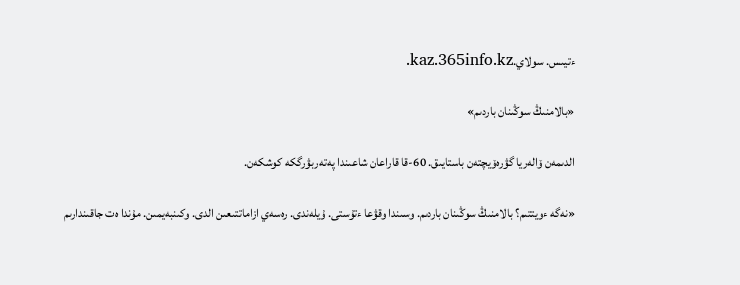ءتيىس. سولاي.kaz.365info.kz.

«بالامنىڭ سوڭىنان باردىم»

الدىمەن ۆالەريا گۋرەۆيچتەن باستايىق. 60-قا قاراعان شاعىندا پەتەربۋرگكە كوشكەن.

«نەگە ءويتتىم؟ بالامنىڭ سوڭىنان باردىم. وسىندا وقۋعا ءتۇستى. ۇيلەندى. رەسەي ازاماتتىعىن الدى. وكىنبەيمىن. مۇندا ەت جاقىندارىم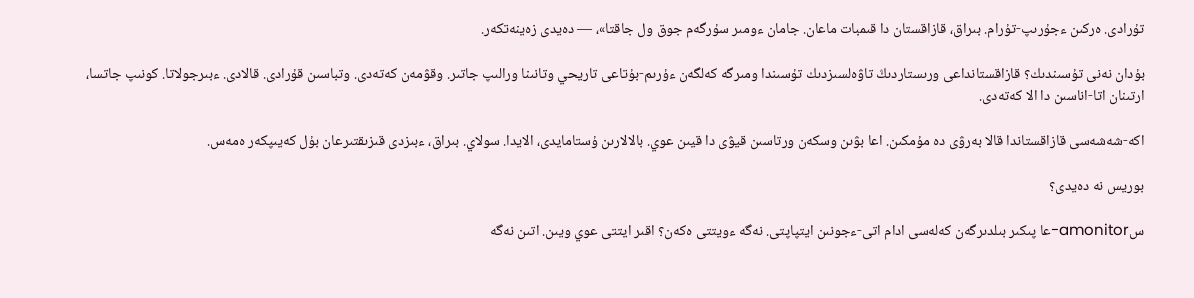تۇرادى. ەركىن ءجۇرىپ-تۇرام. بىراق، قازاقستان دا قىمبات ماعان. جامان ءومىر سۇرگەم جوق ول جاقتا»، — دەيدى زەينەتكەر.

بۇدان نەنى تۇسىندىك؟ قازاقستانداعى ورىستاردىڭ تاۋەلسىزدىك تۇسىندا ومىرگە كەلگەن ءۇرىم-بۇتاعى تاريحي وتانىنا ورالىپ جاتىر. وقۋمەن كەتەدى. وتباسىن قۇرادى. قالادى. ءبىرجولاتا. كونىپ جاتسا، ارتىنان اتا-اناسىن دا الا كەتەدى.

اكە-شەشەسى قازاقستاندا قالا بەرۋى دە مۇمكىن. اعا بۋىن وسكەن ورتاسىن قيۋى دا قيىن عوي. بالالارىن ۇستامايدى، الايدا. سولاي. بىراق، ءبىزدى قىزىقتىرعان بۇل كەيىپكەر ەمەس.

بوريس نە دەيدى؟

سamonitor-عا پىكىر بىلدىرگەن كەلەسى ادام اتى-ءجونىن ايتپاپتى. نەگە ءويتتى ەكەن؟ اقىر ايتتى عوي ويىن. اتىن نەگە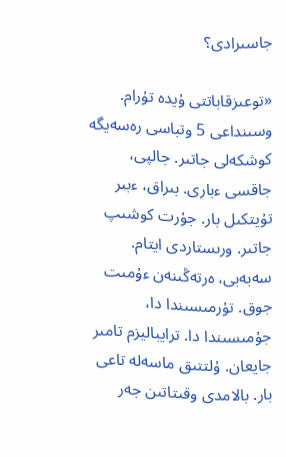جاسىرادى؟

«توعىزقاباتتى ۇيدە تۇرام. وسىنداعى 5 وتباسى رەسەيگە كوشكەلى جاتىر. جالپى، جاقسى ءبارى. بىراق، ءبىر تۇيتكىل بار. جۇرت كوشىپ جاتىر. ورىستاردى ايتام. سەبەبى، ەرتەڭىنەن ءۇمىت جوق. تۇرمىسىندا دا، جۇمىسىندا دا. ترايباليزم تامىر جايعان. ۇلتتىق ماسەلە تاعى بار. بالامدى وقىتاتىن جەر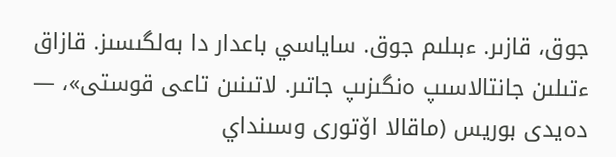جوق، قازىر. ءبىلىم جوق. ساياسي باعدار دا بەلگىسىز. قازاق ءتىلىن جانتالاسىپ ەنگىزىپ جاتىر. لاتىنىن تاعى قوستى»، — دەيدى بوريس (ماقالا اۆتورى وسىنداي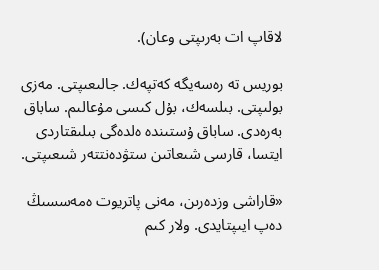لاقاپ ات بەرىپتى وعان).

بوريس تە رەسەيگە كەتپەك. جالىعىپتى. مەزى بولىپتى. بىلسەك، بۇل كىسى مۇعالىم. ساباق بەرەدى. ساباق ۇستىندە ەلدەگى بىلىقتاردى ايتسا، قارسى شىعاتىن ستۋدەنتتەر شىعىپتى.

«قاراشى وزدەرىن، مەنى پاتريوت ەمەسسىڭ دەپ ايىپتايدى. ولار كىم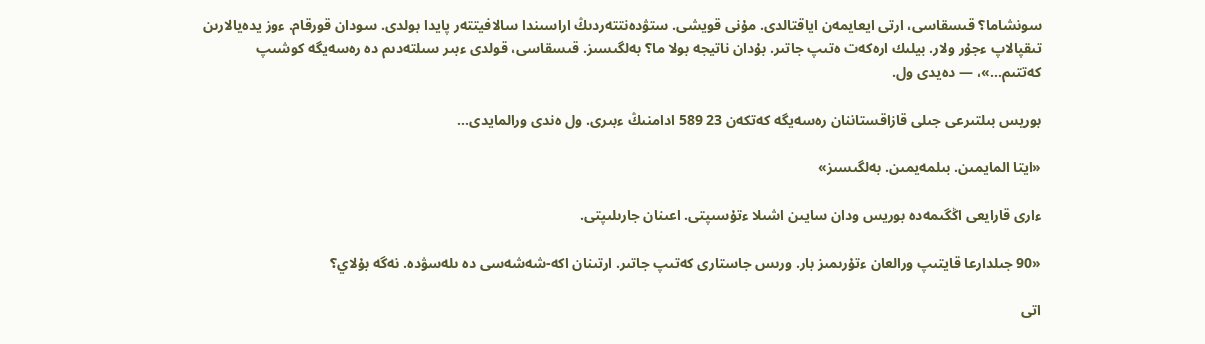سونشاما؟ قىسقاسى، ارتى ايعايمەن اياقتالدى. مۇنى قويشى. ستۋدەنتتەردىڭ اراسىندا سالافيتتەر پايدا بولدى. سودان قورقام. ءوز يدەيالارىن تىقپالاپ ءجۇر ولار. بيلىك ارەكەت ەتىپ جاتىر. بۇدان ناتيجە بولا ما؟ بەلگىسىز. قىسقاسى، قولدى ءبىر سىلتەدىم دە رەسەيگە كوشىپ كەتتىم…»، — دەيدى ول.

بوريس بىلتىرعى جىلى قازاقستاننان رەسەيگە كەتكەن 23 589 ادامنىڭ ءبىرى. ول ەندى ورالمايدى…

«ايتا المايمىن. بىلمەيمىن. بەلگىسىز»

ءارى قارايعى اڭگىمەدە بوريس ودان سايىن اشىلا ءتۇسىپتى. اعىنان جارىلىپتى.

«90 جىلدارعا قايتىپ ورالعان ءتۇرىمىز بار. ورىس جاستارى كەتىپ جاتىر. ارتىنان اكە-شەشەسى دە ىلەسۋدە. نەگە بۇلاي؟

اتى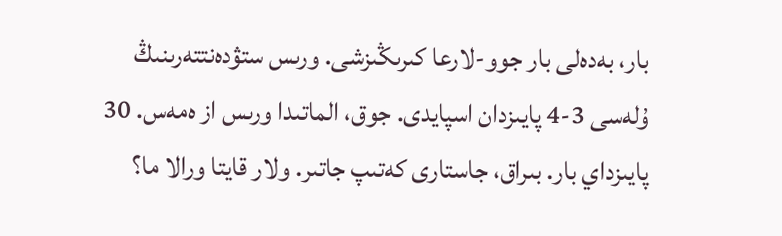بار، بەدەلى بار جوو-لارعا كىرىڭىزشى. ورىس ستۋدەنتتەرىنىڭ ۇلەسى 3-4 پايىزدان اسپايدى. جوق، الماتىدا ورىس از ەمەس. 30 پايىزداي بار. بىراق، جاستارى كەتىپ جاتىر. ولار قايتا ورالا ما؟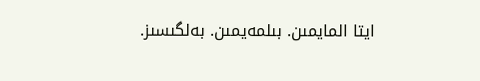ايتا المايمىن. بىلمەيمىن. بەلگىسىز.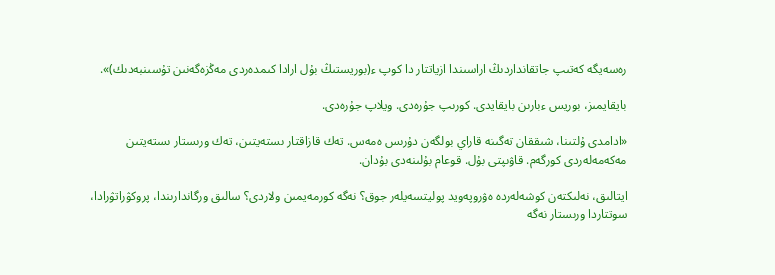رەسەيگە كەتىپ جاتقانداردىڭ اراسىندا ازياتتار دا كوپ ء(بوريستىڭ بۇل ارادا كىمدەردى مەڭزەگەنىن تۇسىنبەدىك)».

بايقايمىز، بوريس ءبارىن بايقايدى. كورىپ جۇرەدى. ويلاپ جۇرەدى.

«ادامدى ۇلتىنا، شىققان تەگىنە قاراي بولگەن دۇرىس ەمەس. تەك قازاقتار ىستەيتىن، تەك ورىستار ىستەيتىن مەكەمەلەردى كورگەم. قاۋىپتى بۇل. قوعام بۇلىنەدى بۇدان.

ايتالىق، نەلىكتەن كوشەلەردە ەۋروپەويد پوليتسەيلەر جوق؟ نەگە كورمەيمىن ولاردى؟ سالىق ورگاندارىندا، پروكۋراتۋرادا، سوتتاردا ورىستار نەگە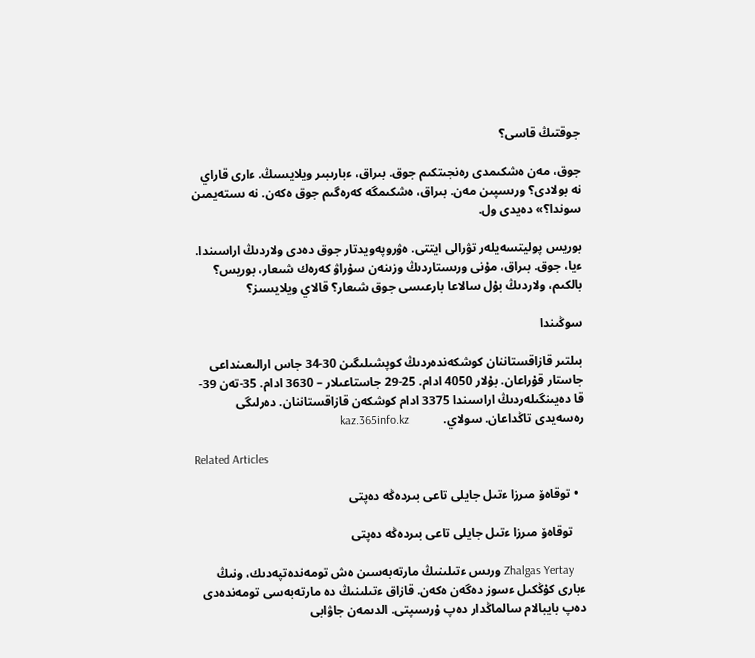جوقتىڭ قاسى؟

جوق، مەن ەشكىمدى رەنجىتكىم جوق. بىراق، ءبارىبىر ويلايسىڭ. ءارى قاراي نە بولادى؟ ورىسپىن مەن. بىراق، ەشكىمگە كەرەگىم جوق ەكەن. نە ىستەيمىن سوندا؟» دەيدى ول.

بوريس پوليتسەيلەر تۋرالى ايتتى. ەۋروپەويدتار جوق دەدى ولاردىڭ اراسىندا. ءيا، جوق. بىراق، مۇنى ورىستاردىڭ وزىنەن سۇراۋ كەرەك شىعار، بوريس؟ بالكىم، ولاردىڭ بۇل سالاعا بارعىسى جوق شىعار؟ قالاي ويلايسىز؟

سوڭىندا

بىلتىر قازاقستاننان كوشكەندەردىڭ كوپشىلىگىن 30-34 جاس ارالىعىنداعى جاستار قۇراعان. بۇلار 4050 ادام. 25-29 جاستاعىلار – 3630 ادام. 35-تەن 39-قا دەيىنگىلەردىڭ اراسىندا 3375 ادام كوشكەن قازاقستاننان. دەرلىگى رەسەيدى تاڭداعان. سولاي.           kaz.365info.kz

Related Articles

  • توقاەۆ مىرزا ءتىل جايلى تاعى بىردەڭە دەپتى

    توقاەۆ مىرزا ءتىل جايلى تاعى بىردەڭە دەپتى

    Zhalgas Yertay ورىس ءتىلىنىڭ مارتەبەسىن ەش تومەندەتپەدىك، ونىڭ ءبارى كۇڭكىل ءسوز دەگەن ەكەن. قازاق ءتىلىنىڭ دە مارتەبەسى تومەندەدى دەپ بايبالام سالماڭدار دەپ ۇرسىپتى. الدىمەن جاۋابى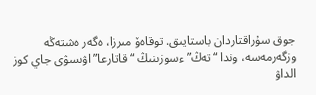جوق سۇراقتاردان باستايىق. توقاەۆ مىرزا، ەگەر ەشتەڭە وزگەرمەسە، وندا “تەڭ” ءسوزىنىڭ “قاتارعا” اۋىسۋى جاي كوز الداۋ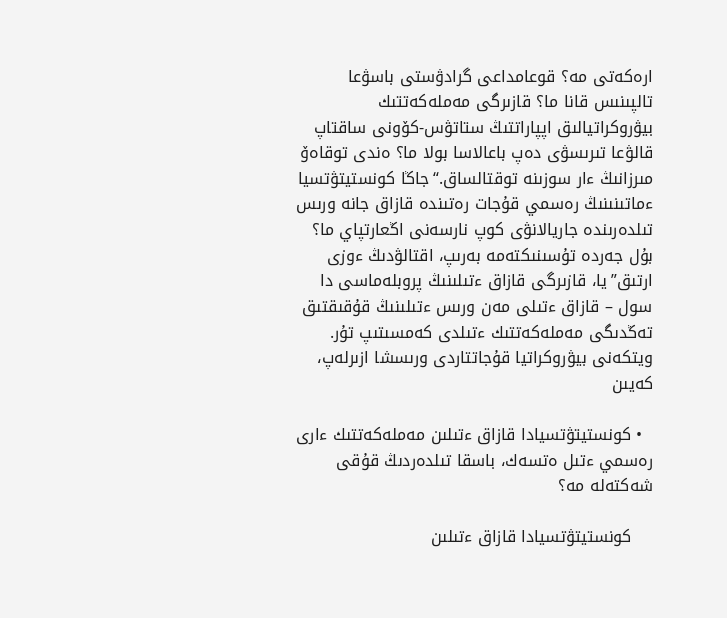ارەكەتى مە؟ قوعامداعى گرادۋستى باسۋعا تالپىنىس قانا ما؟ قازىرگى مەملەكەتتىك بيۋروكراتيالىق اپپاراتتىڭ ستاتۋس-كۆونى ساقتاپ قالۋعا تىرىسۋى دەپ باعالاسا بولا ما؟ ەندى توقاەۆ مىرزانىڭ ءار سوزىنە توقتالساق.“جاڭا كونستيتۋتسيا ءماتىنىنىڭ رەسمي قۇجات رەتىندە قازاق جانە ورىس تىلدەرىندە جاريالانۋى كوپ نارسەنى اڭعارتپاي ما؟ بۇل جەردە تۇسىنىكتەمە بەرىپ، اقتالۋدىڭ ءوزى ارتىق”يا، قازىرگى قازاق ءتىلىنىڭ پروبلەماسى دا سول – قازاق ءتىلى مەن ورىس ءتىلىنىڭ قۇقىقتىق تەڭدىگى مەملەكەتتىك ءتىلدى كەمسىتىپ تۇر. ويتكەنى بيۋروكراتيا قۇجاتتاردى ورىسشا ازىرلەپ، كەيىن

  • كونستيتۋتسيادا قازاق ءتىلىن مەملەكەتتىك ءارى رەسمي ءتىل ەتسەك، باسقا تىلدەردىڭ قۇقى شەكتەلە مە؟

    كونستيتۋتسيادا قازاق ءتىلىن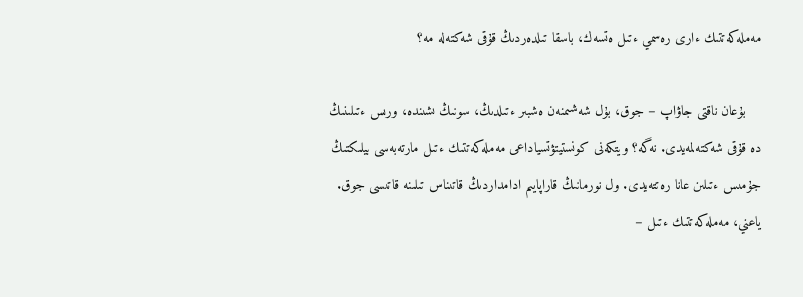مەملەكەتتىك ءارى رەسمي ءتىل ەتسەك، باسقا تىلدەردىڭ قۇقى شەكتەلە مە؟

    بۇعان ناقتى جاۋاپ – جوق، بۇل شەشىمنەن ەشبىر ءتىلدىڭ، سونىڭ ىشىندە، ورىس ءتىلىنىڭ دە قۇقى شەكتەلمەيدى. نەگە؟ ويتكەنى كونستيتۋتسياداعى مەملەكەتتىك ءتىل مارتەبەسى بيلىكتىڭ جۇمىس ءتىلىن عانا رەتتەيدى. ول نورمانىڭ قاراپايىم ادامداردىڭ قاتىناس تىلىنە قاتىسى جوق. ياعني، مەملەكەتتىك ءتىل –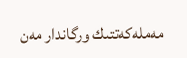مەملەكەتتىك ورگاندار مەن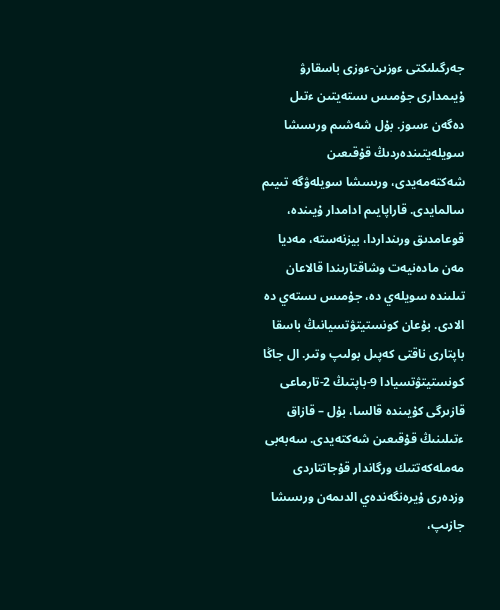جەرگىلىكتى ءوزىن-ءوزى باسقارۋ ۇيىمدارى جۇمىس ىستەيتىن ءتىل دەگەن ءسوز. بۇل شەشىم ورىسشا سويلەيتىندەردىڭ قۇقىعىن شەكتەمەيدى، ورىسشا سويلەۋگە تىيىم سالمايدى. قاراپايىم ادامدار ۇيىندە، قوعامدىق ورىنداردا، بيزنەستە، مەديا مەن مادەنيەت وشاقتارىندا قالاعان تىلىندە سويلەي دە، جۇمىس ىستەي دە الادى. بۇعان كونستيتۋتسيانىڭ باسقا باپتارى ناقتى كەپىل بولىپ وتىر. ال جاڭا كونستيتۋتسيادا 9-باپتىڭ 2-تارماعى قازىرگى كۇيىندە قالسا، بۇل – قازاق ءتىلىنىڭ قۇقىعىن شەكتەيدى. سەبەبى مەملەكەتتىك ورگاندار قۇجاتتاردى وزدەرى ۇيرەنگەندەي الدىمەن ورىسشا جازىپ،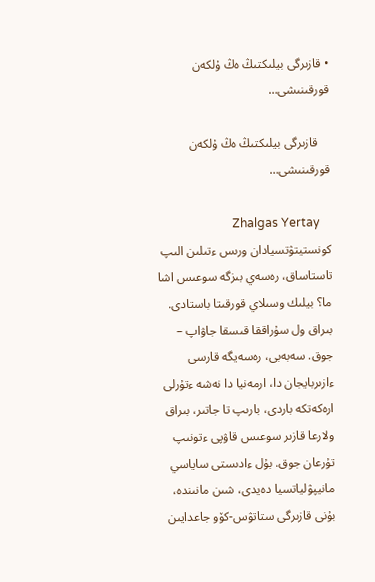• قازىرگى بيلىكتىڭ ەڭ ۇلكەن قورقىنىشى…

    قازىرگى بيلىكتىڭ ەڭ ۇلكەن قورقىنىشى…

    Zhalgas Yertay كونستيتۋتسيادان ورىس ءتىلىن الىپ تاستاساق، رەسەي بىزگە سوعىس اشا ما؟ بيلىك وسىلاي قورقىتا باستادى. بىراق ول سۇراققا قىسقا جاۋاپ – جوق. سەبەبى، رەسەيگە قارسى ءازىربايجان دا، ارمەنيا دا نەشە ءتۇرلى ارەكەتكە باردى، بارىپ تا جاتىر، بىراق ولارعا قازىر سوعىس قاۋپى ءتونىپ تۇرعان جوق. بۇل ءادىستى ساياسي مانيپۋلياتسيا دەيدى، شىن مانىندە، بۇنى قازىرگى ستاتۋس-كۆو جاعدايىن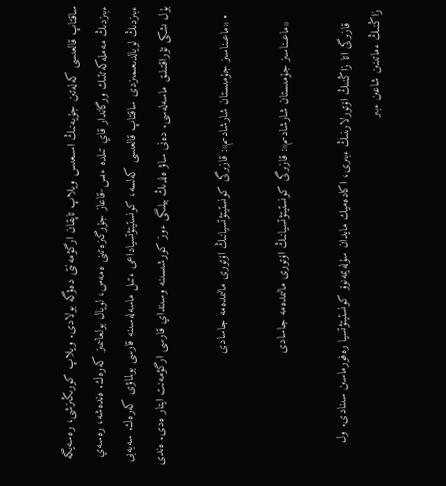ساقتاپ قالعىسى كەلەتىن جۇيەنىڭ اسىعىس ويلاپ تاپقان ارگۋمەنتى دەۋگە بولادى. ويلاپ كورىڭىزشى، رەسەيگە ءبىزدىڭ مەملەكەتتىك ورگاندار قاي تىلدە ءىس-قاعاز جۇرگىزەتىنى ەمەس، لويال بولعانىمىز كەرەك. ەندەشە، رەسەي ءبىزدىڭ لويالدىعىمىزدى ساقتاپ قالعىسى كەلسە، كونستيتۋتسياداعى ءتىل ماسەلەسىنە قارسى بولماۋى كەرەك. سەبەبى بۇل ىشكى تۇراقتىلىق ماسەلەسى. دەنى ساۋ ەلدىڭ بيلىگى ءوز كورشىسىنە وسىنداي قارسى ارگۋمەنت ايتار ەدى. ەندى

  • «ماعىناسىز جۇمىستان شارشادىم»: قازىرگى كونستيتۋتسيانىڭ اۆتورى مالىمدەمە جاسادى

    «ماعىناسىز جۇمىستان شارشادىم»: قازىرگى كونستيتۋتسيانىڭ اۆتورى مالىمدەمە جاسادى

    قازىرگى اتا زاڭنىڭ اۆتورلارىنىڭ ءبىرى، اكادەميك مايدان سۇلەيمەنوۆ كونستيتۋتسيا رەفورماسىن سىنادى. ول زاڭنىڭ ءماتىنىن شاعىن ءبىر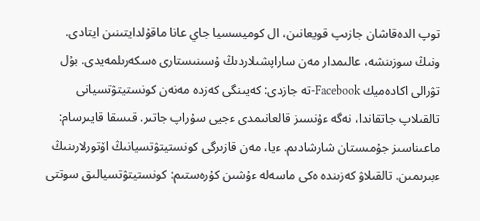توپ الدەقاشان جازىپ قويعانىن، ال كوميسسيا جاي عانا ماقۇلدايتىنىن ايتادى. ونىڭ سوزىنشە، عالىمدار مەن ساراپشىلاردىڭ ۇسىنىستارى ەسكەرىلمەيدى. بۇل تۋرالى اكادەميك Facebook-تە جازدى: كەيىنگى كەزدە مەنەن كونستيتۋتسيانى تالقىلاپ جاتقاندا، نەگە ءۇنسىز قالعانىمدى ءجيى سۇراپ جاتىر. قىسقا قايىرسام: ماعىناسىز جۇمىستان شارشادىم. ءيا، مەن قازىرگى كونستيتۋتسيانىڭ اۆتورلارىنىڭ ءبىرىمىن. تالقىلاۋ كەزىندە ەكى ماسەلە ءۇشىن كۇرەستىم: كونستيتۋتسيالىق سوتتى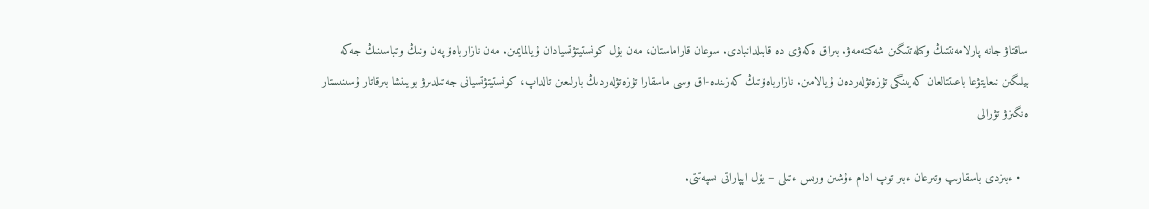ساقتاۋ جانە پارلامەنتتىڭ وكىلەتتىگىن شەكتەمەۋ. بىراق ەكەۋى دە قابىلدانبادى. سوعان قاراماستان، مەن بۇل كونستيتۋتسيادان ۇيالمايمىن. مەن نازارباەۆ پەن ونىڭ وتباسىنىڭ جەكە بيلىگىن نىعايتۋعا باعىتتالعان كەيىنگى تۇزەتۋلەردەن ۇيالامىن. نازارباەۆتىڭ كەزىندە-اق وسى ماسقارا تۇزەتۋلەردىڭ بارلىعىن تالداپ، كونستيتۋتسيانى جەتىلدىرۋ بويىنشا بىرقاتار ۇسىنىستار ەنگىزۋ تۋرالى

  • ءبىزدى باسقارىپ وتىرعان ءبىر توپ ادام ءۇشىن ورىس ءتىلى – يۆل اپپاراتى ىسپەتتى.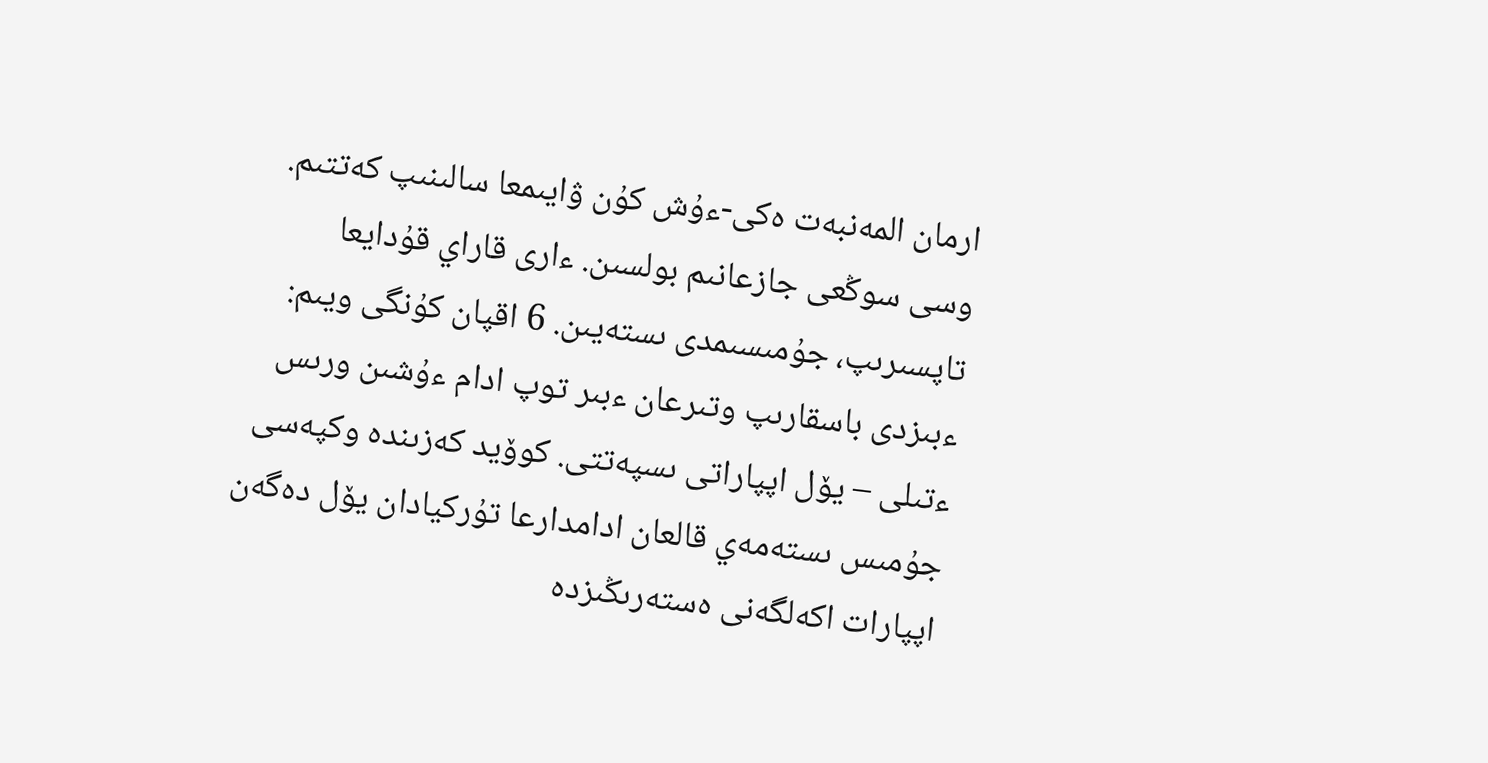ارمان المەنبەت ەكى-ءۇش كۇن ۋايىمعا سالىنىپ كەتتىم. وسى سوڭعى جازعانىم بولسىن. ءارى قاراي قۇدايعا تاپسىرىپ، جۇمىسىمدى ىستەيىن. 6 اقپان كۇنگى ويىم: ءبىزدى باسقارىپ وتىرعان ءبىر توپ ادام ءۇشىن ورىس ءتىلى – يۆل اپپاراتى ىسپەتتى. كوۆيد كەزىندە وكپەسى جۇمىس ىستەمەي قالعان ادامدارعا تۇركيادان يۆل دەگەن اپپارات اكەلگەنى ەستەرىڭىزدە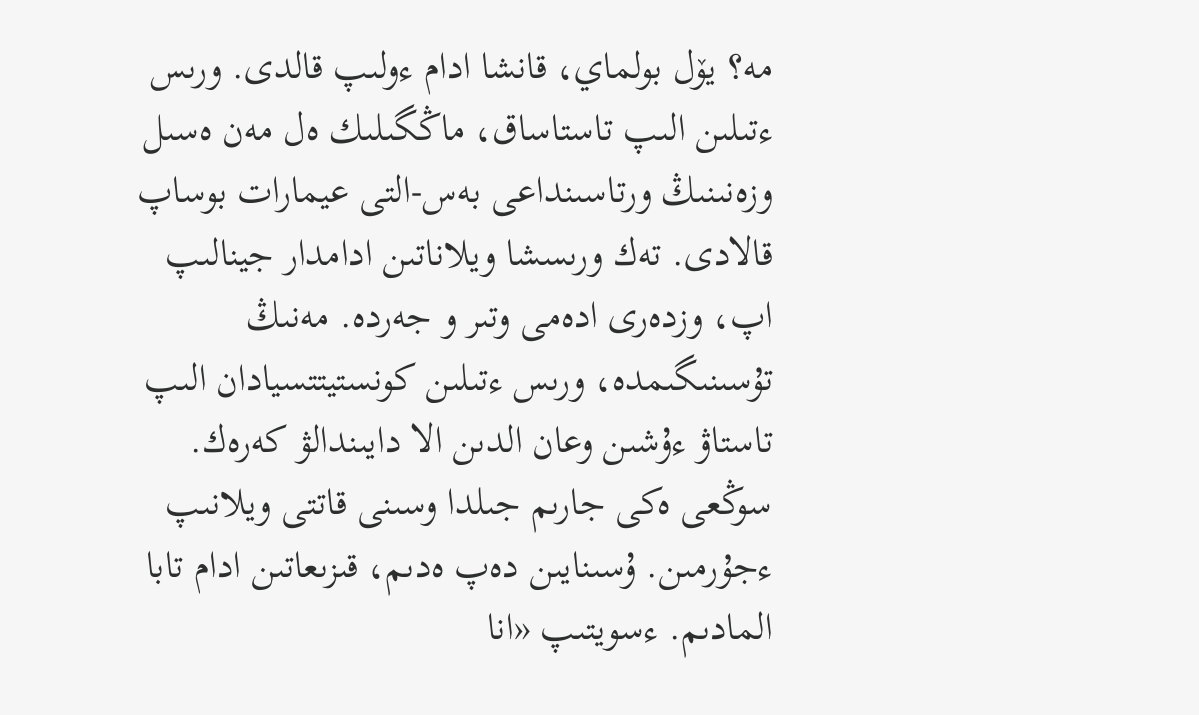مە؟ يۆل بولماي، قانشا ادام ءولىپ قالدى. ورىس ءتىلىن الىپ تاستاساق، ماڭگىلىك ەل مەن ەسىل وزەنىنىڭ ورتاسىنداعى بەس-التى عيمارات بوساپ قالادى. تەك ورىسشا ويلاناتىن ادامدار جينالىپ اپ، وزدەرى ادەمى وتىر و جەردە. مەنىڭ تۇسىنىگىمدە، ورىس ءتىلىن كونستيتتسيادان الىپ تاستاۋ ءۇشىن وعان الدىن الا دايىندالۋ كەرەك. سوڭعى ەكى جارىم جىلدا وسىنى قاتتى ويلانىپ ءجۇرمىن. ۇسىنايىن دەپ ەدىم، قىزىعاتىن ادام تابا المادىم. ءسويتىپ «انا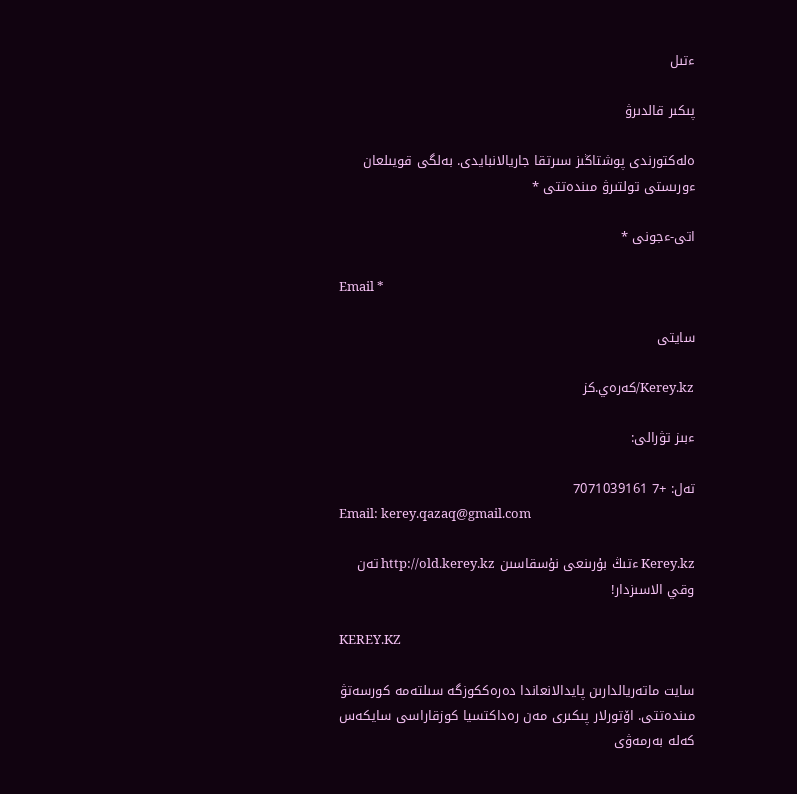ءتىل

پىكىر قالدىرۋ

ەلەكتورندى پوشتاڭىز سىرتقا جاريالانبايدى. بەلگى قويىلعان ءورىستى تولتىرۋ مىندەتتى *

اتى-ءجونى *

Email *

سايتى

Kerey.kz/كەرەي.كز

ءبىز تۋرالى:

تەل: +7 7071039161
Email: kerey.qazaq@gmail.com

Kerey.kz ءتىڭ بۇرىنعى نۇسقاسىن http://old.kerey.kz تەن وقي الاسىزدار!

KEREY.KZ

سايت ماتەريالدارىن پايدالانعاندا دەرەككوزگە سىلتەمە كورسەتۋ مىندەتتى. اۆتورلار پىكىرى مەن رەداكتسيا كوزقاراسى سايكەس كەلە بەرمەۋى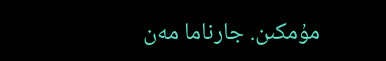مۇمكىن. جارناما مەن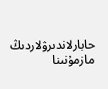حابارلاندىرۋلاردىڭ مازمۇنىنا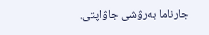جارناما بەرۋشى جاۋاپتى.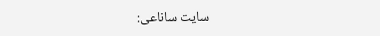سايت ساناعى: